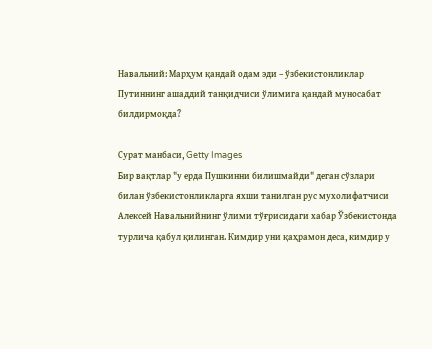Навальний: Марҳум қандай одам эди – ўзбекистонликлар Путиннинг ашаддий танқидчиси ўлимига қандай муносабат билдирмоқда?

Сурат манбаси, Getty Images
Бир вақтлар "у ерда Пушкинни билишмайди" деган сўзлари билан ўзбекистонликларга яхши танилган рус мухолифатчиси Алексей Навальнийнинг ўлими тўғрисидаги хабар Ўзбекистонда турлича қабул қилинган. Кимдир уни қаҳрамон деса, кимдир у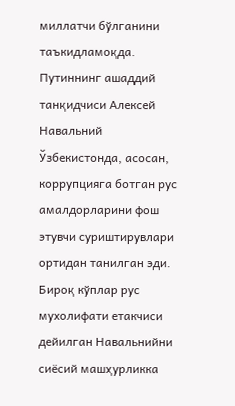миллатчи бўлганини таъкидламоқда.
Путиннинг ашаддий танқидчиси Алексей Навальний Ўзбекистонда, асосан, коррупцияга ботган рус амалдорларини фош этувчи суриштирувлари ортидан танилган эди.
Бироқ кўплар рус мухолифати етакчиси дейилган Навальнийни сиёсий машҳурликка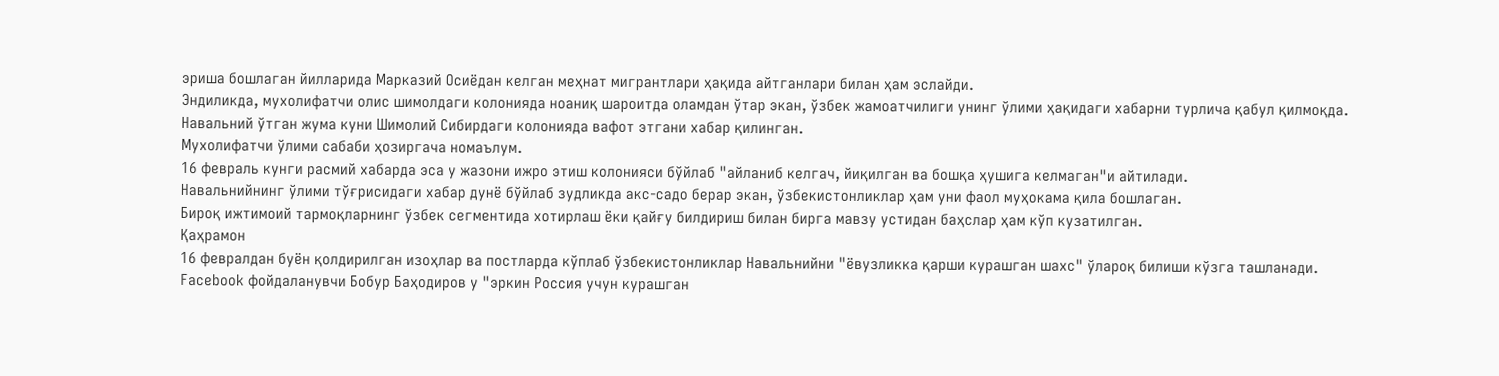эриша бошлаган йилларида Марказий Осиёдан келган меҳнат мигрантлари ҳақида айтганлари билан ҳам эслайди.
Эндиликда, мухолифатчи олис шимолдаги колонияда ноаниқ шароитда оламдан ўтар экан, ўзбек жамоатчилиги унинг ўлими ҳақидаги хабарни турлича қабул қилмоқда.
Навальний ўтган жума куни Шимолий Сибирдаги колонияда вафот этгани хабар қилинган.
Мухолифатчи ўлими сабаби ҳозиргача номаълум.
16 февраль кунги расмий хабарда эса у жазони ижро этиш колонияси бўйлаб "айланиб келгач, йиқилган ва бошқа ҳушига келмаган"и айтилади.
Навальнийнинг ўлими тўғрисидаги хабар дунё бўйлаб зудликда акс-садо берар экан, ўзбекистонликлар ҳам уни фаол муҳокама қила бошлаган.
Бироқ ижтимоий тармоқларнинг ўзбек сегментида хотирлаш ёки қайғу билдириш билан бирга мавзу устидан баҳслар ҳам кўп кузатилган.
Қаҳрамон
16 февралдан буён қолдирилган изоҳлар ва постларда кўплаб ўзбекистонликлар Навальнийни "ёвузликка қарши курашган шахс" ўлароқ билиши кўзга ташланади.
Facebook фойдаланувчи Бобур Баҳодиров у "эркин Россия учун курашган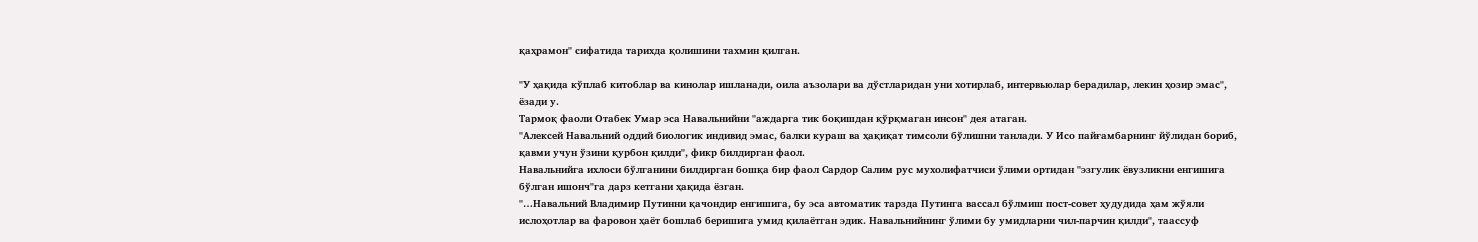қаҳрамон" сифатида тарихда қолишини тахмин қилган.

"У ҳақида кўплаб китоблар ва кинолар ишланади, оила аъзолари ва дўстларидан уни хотирлаб, интервьюлар берадилар, лекин ҳозир эмас", ёзади у.
Тармоқ фаоли Отабек Умар эса Навальнийни "аждарга тик боқишдан қўрқмаган инсон" дея атаган.
"Алексей Навальний оддий биологик индивид эмас, балки кураш ва ҳақиқат тимсоли бўлишни танлади. У Исо пайғамбарнинг йўлидан бориб, қавми учун ўзини қурбон қилди", фикр билдирган фаол.
Навальнийга ихлоси бўлганини билдирган бошқа бир фаол Сардор Салим рус мухолифатчиси ўлими ортидан "эзгулик ёвузликни енгишига бўлган ишонч"га дарз кетгани ҳақида ёзган.
"…Навальний Владимир Путинни қачондир енгишига, бу эса автоматик тарзда Путинга вассал бўлмиш пост-совет ҳудудида ҳам жўяли ислоҳотлар ва фаровон ҳаёт бошлаб беришига умид қилаётган эдик. Навальнийнинг ўлими бу умидларни чил-парчин қилди", таассуф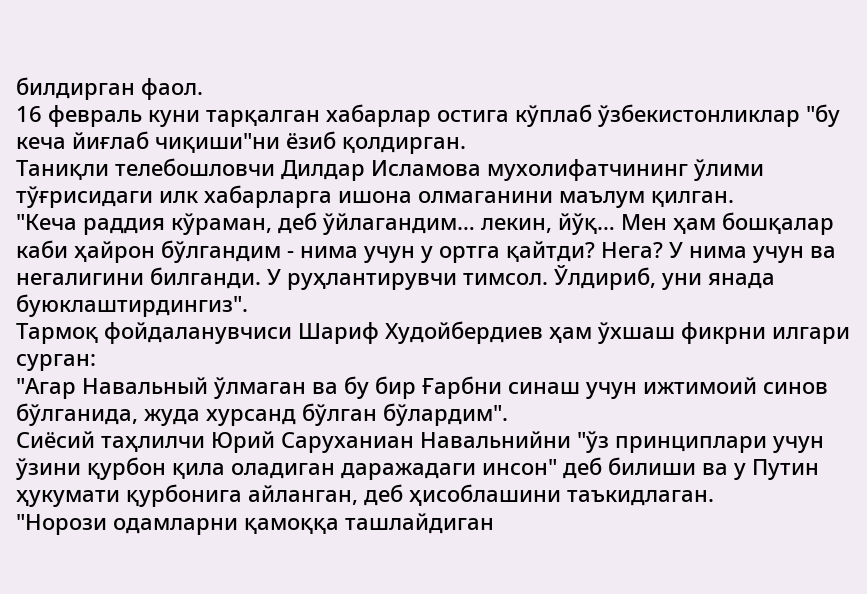билдирган фаол.
16 февраль куни тарқалган хабарлар остига кўплаб ўзбекистонликлар "бу кеча йиғлаб чиқиши"ни ёзиб қолдирган.
Таниқли телебошловчи Дилдар Исламова мухолифатчининг ўлими тўғрисидаги илк хабарларга ишона олмаганини маълум қилган.
"Кеча раддия кўраман, деб ўйлагандим… лекин, йўқ… Мен ҳам бошқалар каби ҳайрон бўлгандим - нима учун у ортга қайтди? Нега? У нима учун ва негалигини билганди. У руҳлантирувчи тимсол. Ўлдириб, уни янада буюклаштирдингиз".
Тармоқ фойдаланувчиси Шариф Худойбердиев ҳам ўхшаш фикрни илгари сурган:
"Агар Навальный ўлмаган ва бу бир Ғарбни синаш учун ижтимоий синов бўлганида, жуда хурсанд бўлган бўлардим".
Сиёсий таҳлилчи Юрий Саруханиан Навальнийни "ўз принциплари учун ўзини қурбон қила оладиган даражадаги инсон" деб билиши ва у Путин ҳукумати қурбонига айланган, деб ҳисоблашини таъкидлаган.
"Норози одамларни қамоққа ташлайдиган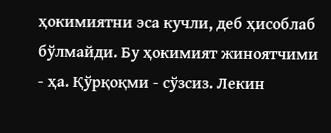ҳокимиятни эса кучли, деб ҳисоблаб бўлмайди. Бу ҳокимият жиноятчими - ҳа. Қўрқоқми - сўзсиз. Лекин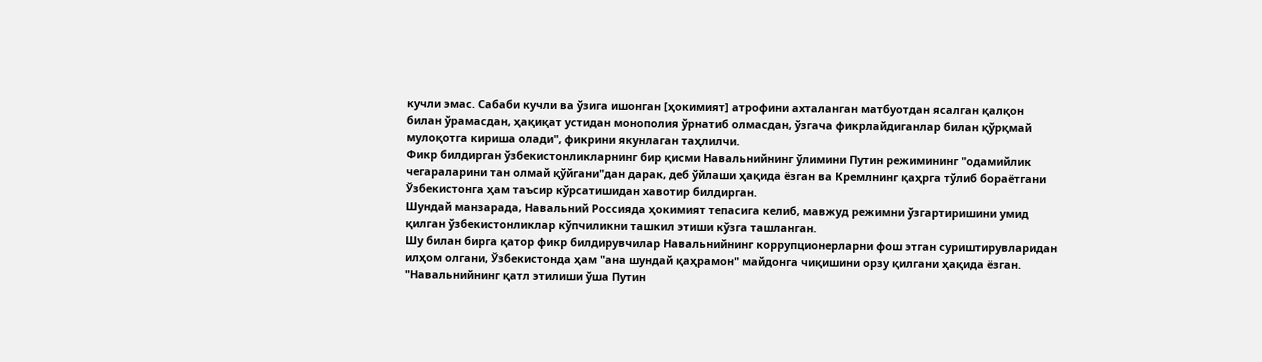кучли эмас. Сабаби кучли ва ўзига ишонган [ҳокимият] атрофини ахталанган матбуотдан ясалган қалқон билан ўрамасдан, ҳақиқат устидан монополия ўрнатиб олмасдан, ўзгача фикрлайдиганлар билан қўрқмай мулоқотга кириша олади", фикрини якунлаган таҳлилчи.
Фикр билдирган ўзбекистонликларнинг бир қисми Навальнийнинг ўлимини Путин режимининг "одамийлик чегараларини тан олмай қўйгани"дан дарак, деб ўйлаши ҳақида ёзган ва Кремлнинг қаҳрга тўлиб бораётгани Ўзбекистонга ҳам таъсир кўрсатишидан хавотир билдирган.
Шундай манзарада, Навальний Россияда ҳокимият тепасига келиб, мавжуд режимни ўзгартиришини умид қилган ўзбекистонликлар кўпчиликни ташкил этиши кўзга ташланган.
Шу билан бирга қатор фикр билдирувчилар Навальнийнинг коррупционерларни фош этган суриштирувларидан илҳом олгани, Ўзбекистонда ҳам "ана шундай қаҳрамон" майдонга чиқишини орзу қилгани ҳақида ёзган.
"Навальнийнинг қатл этилиши ўша Путин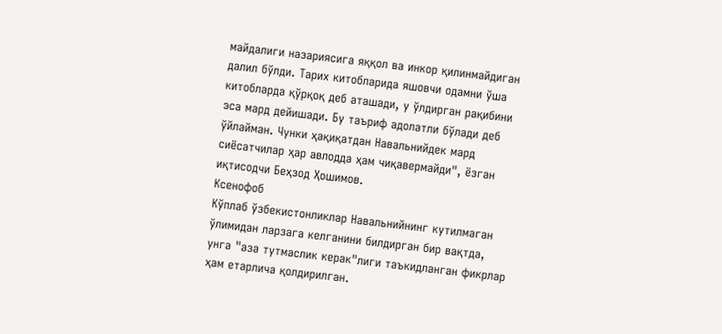майдалиги назариясига яққол ва инкор қилинмайдиган далил бўлди. Тарих китобларида яшовчи одамни ўша китобларда қўрқоқ деб аташади, у ўлдирган рақибини эса мард дейишади. Бу таъриф адолатли бўлади деб ўйлайман. Чунки ҳақиқатдан Навальнийдек мард сиёсатчилар ҳар авлодда ҳам чиқавермайди", ёзган иқтисодчи Беҳзод Ҳошимов.
Ксенофоб
Кўплаб ўзбекистонликлар Навальнийнинг кутилмаган ўлимидан ларзага келганини билдирган бир вақтда, унга "аза тутмаслик керак"лиги таъкидланган фикрлар ҳам етарлича қолдирилган.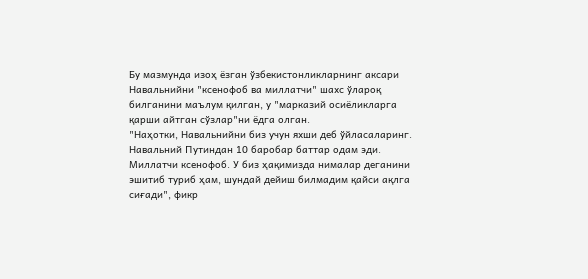Бу мазмунда изоҳ ёзган ўзбекистонликларнинг аксари Навальнийни "ксенофоб ва миллатчи" шахс ўлароқ билганини маълум қилган, у "марказий осиёликларга қарши айтган сўзлар"ни ёдга олган.
"Наҳотки, Навальнийни биз учун яхши деб ўйласаларинг. Навальний Путиндан 10 баробар баттар одам эди. Миллатчи ксенофоб. У биз ҳақимизда нималар деганини эшитиб туриб ҳам, шундай дейиш билмадим қайси ақлга сиғади", фикр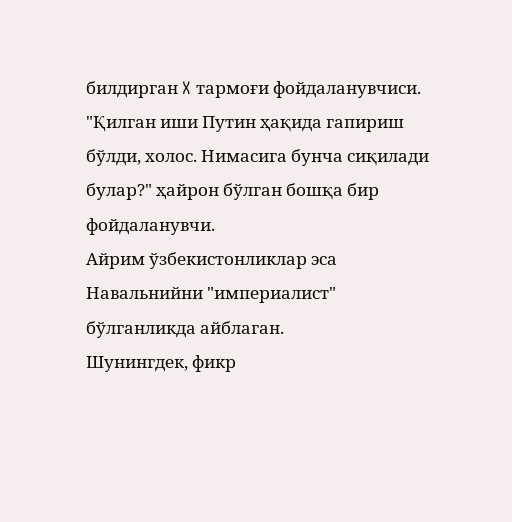билдирган X тармоғи фойдаланувчиси.
"Қилган иши Путин ҳақида гапириш бўлди, холос. Нимасига бунча сиқилади булар?" ҳайрон бўлган бошқа бир фойдаланувчи.
Айрим ўзбекистонликлар эса Навальнийни "империалист" бўлганликда айблаган.
Шунингдек, фикр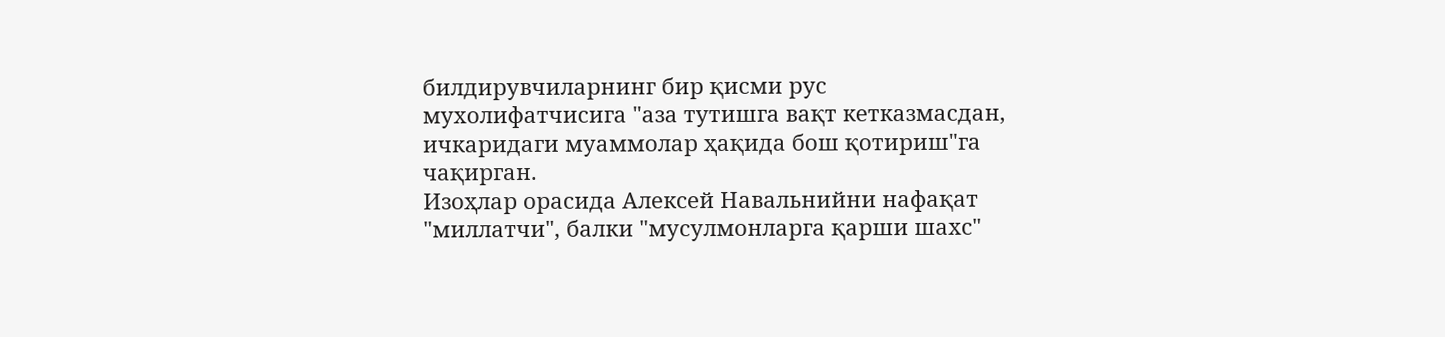билдирувчиларнинг бир қисми рус мухолифатчисига "аза тутишга вақт кетказмасдан, ичкаридаги муаммолар ҳақида бош қотириш"га чақирган.
Изоҳлар орасида Алексей Навальнийни нафақат "миллатчи", балки "мусулмонларга қарши шахс"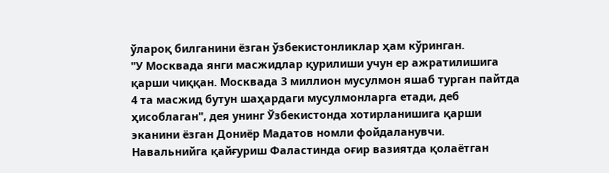ўлароқ билганини ёзган ўзбекистонликлар ҳам кўринган.
"У Москвада янги масжидлар қурилиши учун ер ажратилишига қарши чиққан. Москвада 3 миллион мусулмон яшаб турган пайтда 4 та масжид бутун шаҳардаги мусулмонларга етади, деб ҳисоблаган", дея унинг Ўзбекистонда хотирланишига қарши эканини ёзган Дониёр Мадатов номли фойдаланувчи.
Навальнийга қайғуриш Фаластинда оғир вазиятда қолаётган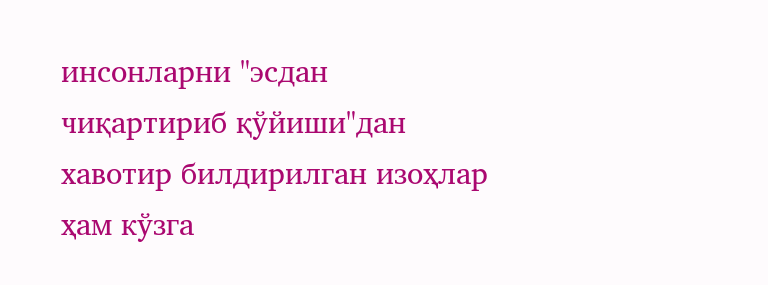инсонларни "эсдан чиқартириб қўйиши"дан хавотир билдирилган изоҳлар ҳам кўзга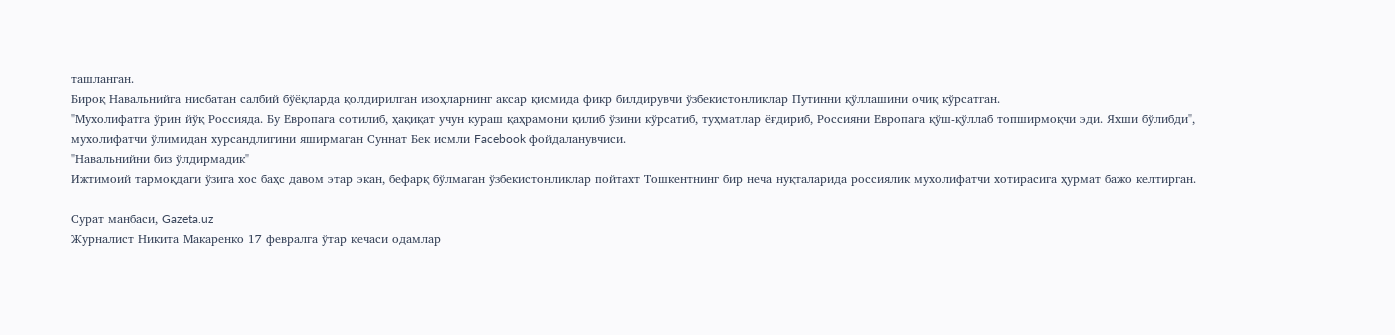ташланган.
Бироқ Навальнийга нисбатан салбий бўёқларда қолдирилган изоҳларнинг аксар қисмида фикр билдирувчи ўзбекистонликлар Путинни қўллашини очиқ кўрсатган.
"Мухолифатга ўрин йўқ Россияда. Бу Европага сотилиб, ҳақиқат учун кураш қаҳрамони қилиб ўзини кўрсатиб, туҳматлар ёғдириб, Россияни Европага қўш-қўллаб топширмоқчи эди. Яхши бўлибди", мухолифатчи ўлимидан хурсандлигини яширмаган Суннат Бек исмли Facebook фойдаланувчиси.
"Навальнийни биз ўлдирмадик"
Ижтимоий тармоқдаги ўзига хос баҳс давом этар экан, бефарқ бўлмаган ўзбекистонликлар пойтахт Тошкентнинг бир неча нуқталарида россиялик мухолифатчи хотирасига ҳурмат бажо келтирган.

Сурат манбаси, Gazeta.uz
Журналист Никита Макаренко 17 февралга ўтар кечаси одамлар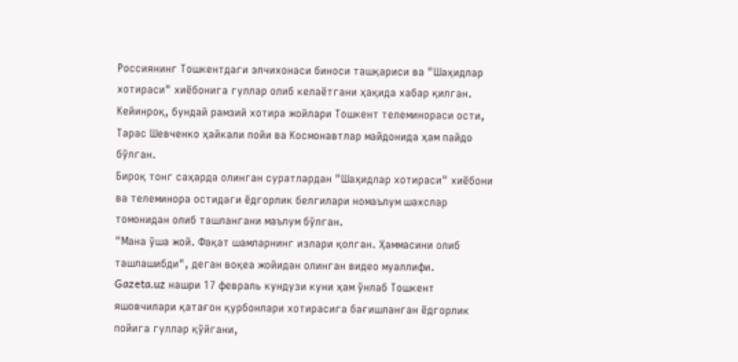Россиянинг Тошкентдаги элчихонаси биноси ташқариси ва "Шаҳидлар хотираси" хиёбонига гуллар олиб келаётгани ҳақида хабар қилган.
Кейинроқ, бундай рамзий хотира жойлари Тошкент телеминораси ости, Тарас Шевченко ҳайкали пойи ва Космонавтлар майдонида ҳам пайдо бўлган.
Бироқ тонг саҳарда олинган суратлардан "Шаҳидлар хотираси" хиёбони ва телеминора остидаги ёдгорлик белгилари номаълум шахслар томонидан олиб ташлангани маълум бўлган.
"Мана ўша жой. Фақат шамларнинг излари қолган. Ҳаммасини олиб ташлашибди", деган воқеа жойидан олинган видео муаллифи.
Gazeta.uz нашри 17 февраль кундузи куни ҳам ўнлаб Тошкент яшовчилари қатағон қурбонлари хотирасига бағишланган ёдгорлик пойига гуллар қўйгани,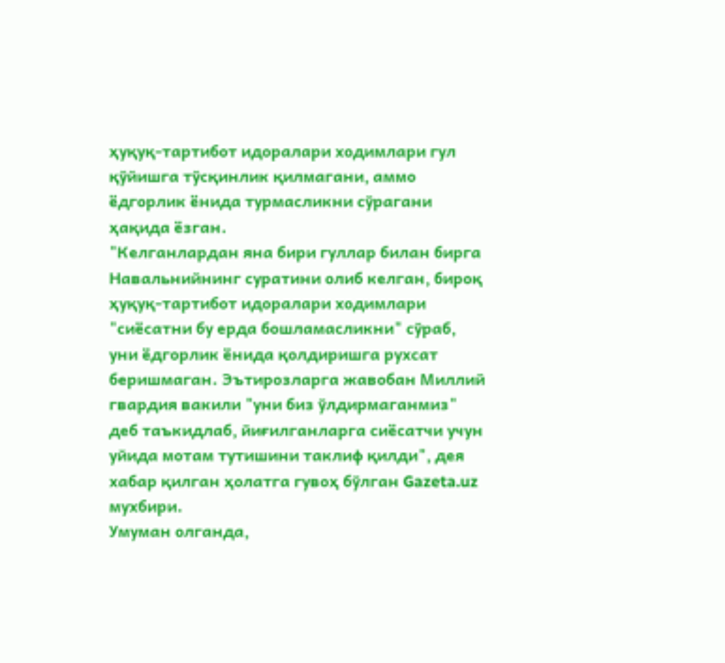ҳуқуқ-тартибот идоралари ходимлари гул қўйишга тўсқинлик қилмагани, аммо ёдгорлик ёнида турмасликни сўрагани ҳақида ёзган.
"Келганлардан яна бири гуллар билан бирга Навальнийнинг суратини олиб келган, бироқ ҳуқуқ-тартибот идоралари ходимлари "сиёсатни бу ерда бошламасликни" сўраб, уни ёдгорлик ёнида қолдиришга рухсат беришмаган. Эътирозларга жавобан Миллий гвардия вакили "уни биз ўлдирмаганмиз" деб таъкидлаб, йиғилганларга сиёсатчи учун уйида мотам тутишини таклиф қилди", дея хабар қилган ҳолатга гувоҳ бўлган Gazeta.uz мухбири.
Умуман олганда,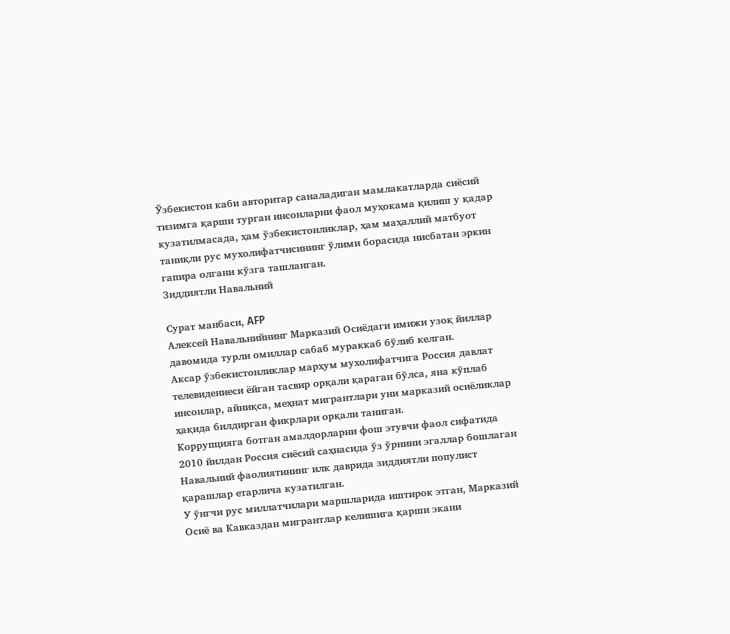Ўзбекистон каби авторитар саналадиган мамлакатларда сиёсий тизимга қарши турган инсонларни фаол муҳокама қилиш у қадар кузатилмасада, ҳам ўзбекистонликлар, ҳам маҳаллий матбуот таниқли рус мухолифатчисининг ўлими борасида нисбатан эркин гапира олгани кўзга ташланган.
Зиддиятли Навальний

Сурат манбаси, AFP
Алексей Навальнийнинг Марказий Осиёдаги имижи узоқ йиллар давомида турли омиллар сабаб мураккаб бўлиб келган.
Аксар ўзбекистонликлар марҳум мухолифатчига Россия давлат телевидениеси ёйган тасвир орқали қараган бўлса, яна кўплаб инсонлар, айниқса, меҳнат мигрантлари уни марказий осиёликлар ҳақида билдирган фикрлари орқали таниган.
Коррупцияга ботган амалдорларни фош этувчи фаол сифатида 2010 йилдан Россия сиёсий саҳнасида ўз ўрнини эгаллар бошлаган Навальний фаолиятининг илк даврида зиддиятли популист қарашлар етарлича кузатилган.
У ўнгчи рус миллатчилари маршларида иштирок этган, Марказий Осиё ва Кавказдан мигрантлар келишига қарши экани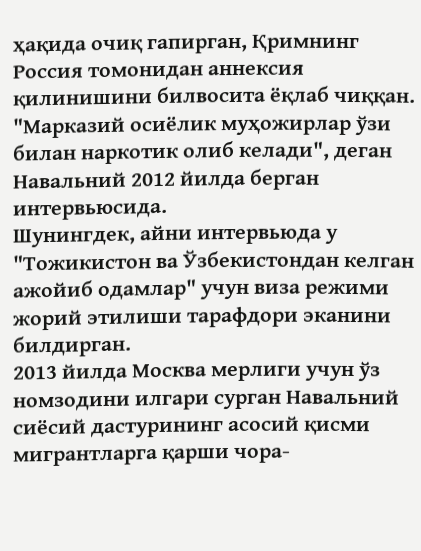ҳақида очиқ гапирган, Қримнинг Россия томонидан аннексия қилинишини билвосита ёқлаб чиққан.
"Марказий осиёлик муҳожирлар ўзи билан наркотик олиб келади", деган Навальний 2012 йилда берган интервьюсида.
Шунингдек, айни интервьюда у "Тожикистон ва Ўзбекистондан келган ажойиб одамлар" учун виза режими жорий этилиши тарафдори эканини билдирган.
2013 йилда Москва мерлиги учун ўз номзодини илгари сурган Навальний сиёсий дастурининг асосий қисми мигрантларга қарши чора-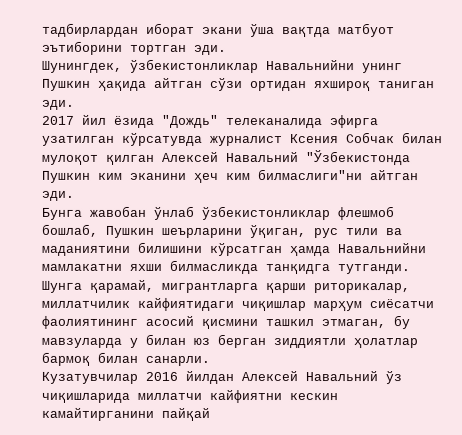тадбирлардан иборат экани ўша вақтда матбуот эътиборини тортган эди.
Шунингдек, ўзбекистонликлар Навальнийни унинг Пушкин ҳақида айтган сўзи ортидан яхшироқ таниган эди.
2017 йил ёзида "Дождь" телеканалида эфирга узатилган кўрсатувда журналист Ксения Собчак билан мулоқот қилган Алексей Навальний "Ўзбекистонда Пушкин ким эканини ҳеч ким билмаслиги"ни айтган эди.
Бунга жавобан ўнлаб ўзбекистонликлар флешмоб бошлаб, Пушкин шеърларини ўқиган, рус тили ва маданиятини билишини кўрсатган ҳамда Навальнийни мамлакатни яхши билмасликда танқидга тутганди.
Шунга қарамай, мигрантларга қарши риторикалар, миллатчилик кайфиятидаги чиқишлар марҳум сиёсатчи фаолиятининг асосий қисмини ташкил этмаган, бу мавзуларда у билан юз берган зиддиятли ҳолатлар бармоқ билан санарли.
Кузатувчилар 2016 йилдан Алексей Навальний ўз чиқишларида миллатчи кайфиятни кескин камайтирганини пайқай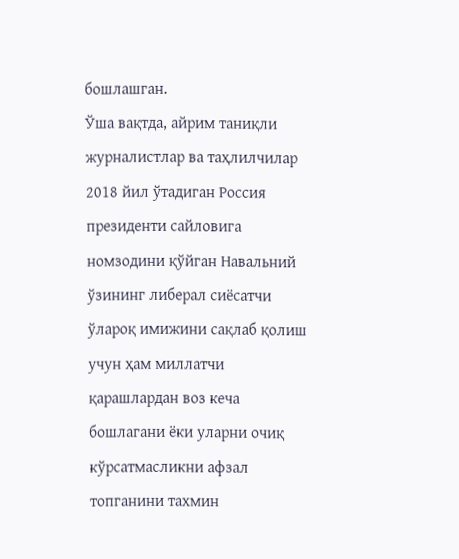бошлашган.
Ўша вақтда, айрим таниқли журналистлар ва таҳлилчилар 2018 йил ўтадиган Россия президенти сайловига номзодини қўйган Навальний ўзининг либерал сиёсатчи ўлароқ имижини сақлаб қолиш учун ҳам миллатчи қарашлардан воз кеча бошлагани ёки уларни очиқ кўрсатмасликни афзал топганини тахмин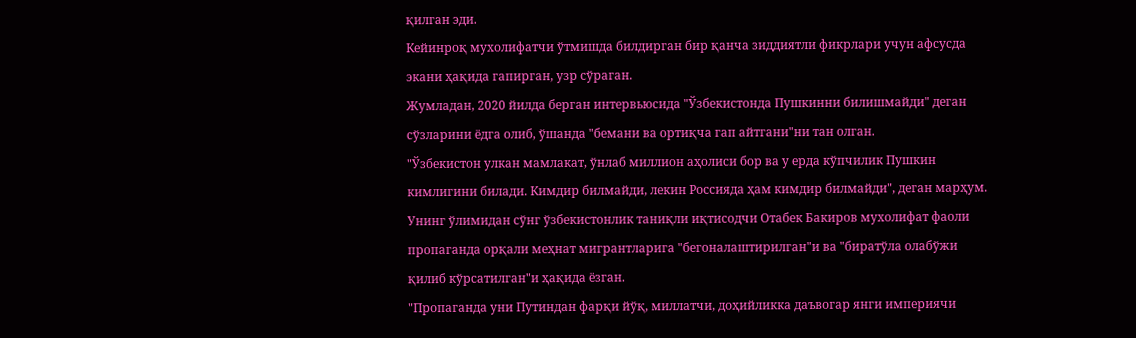қилган эди.
Кейинроқ мухолифатчи ўтмишда билдирган бир қанча зиддиятли фикрлари учун афсусда экани ҳақида гапирган, узр сўраган.
Жумладан, 2020 йилда берган интервьюсида "Ўзбекистонда Пушкинни билишмайди" деган сўзларини ёдга олиб, ўшанда "бемани ва ортиқча гап айтгани"ни тан олган.
"Ўзбекистон улкан мамлакат, ўнлаб миллион аҳолиси бор ва у ерда кўпчилик Пушкин кимлигини билади. Кимдир билмайди, лекин Россияда ҳам кимдир билмайди", деган марҳум.
Унинг ўлимидан сўнг ўзбекистонлик таниқли иқтисодчи Отабек Бакиров мухолифат фаоли пропаганда орқали меҳнат мигрантларига "бегоналаштирилган"и ва "биратўла олабўжи қилиб кўрсатилган"и ҳақида ёзган.
"Пропаганда уни Путиндан фарқи йўқ, миллатчи, доҳийликка даъвогар янги империячи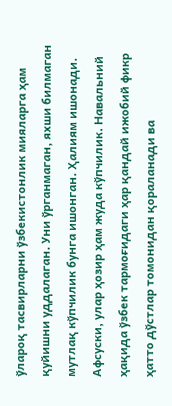ўлароқ тасвирларни ўзбекистонлик мияларга ҳам қуйишни уддалаган. Уни ўрганмаган, яхши билмаган мутлақ кўпчилик бунга ишонган. Ҳалиям ишонади. Афсуски, улар ҳозир ҳам жуда кўпчилик. Навальний ҳақида ўзбек тармоғидаги ҳар қандай ижобий фикр ҳатто дўстлар томонидан қораланади ва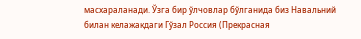масхараланади. Ўзга бир ўлчовлар бўлганида биз Навальний билан келажакдаги Гўзал Россия (Прекрасная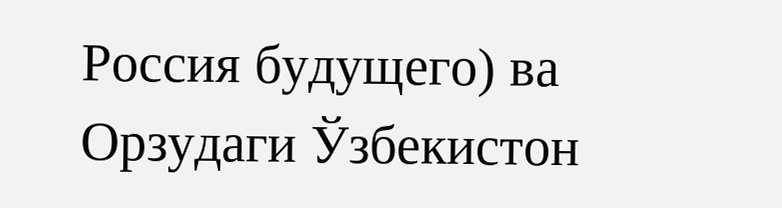Россия будущего) ва Орзудаги Ўзбекистон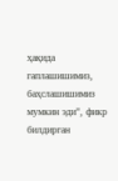ҳақида гаплашишимиз, баҳслашишимиз мумкин эди", фикр билдирган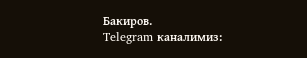Бакиров.
Telegram каналимиз: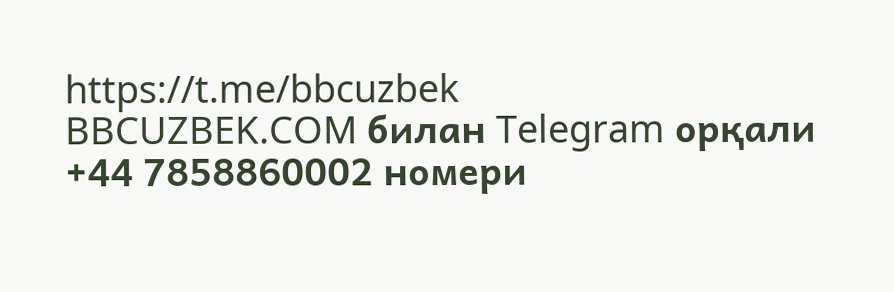https://t.me/bbcuzbek
BBCUZBEK.COM билан Telegram орқали +44 7858860002 номери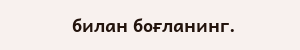билан боғланинг.